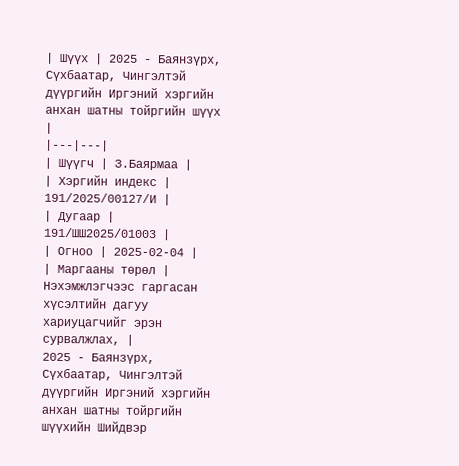| Шүүх | 2025 - Баянзүрх, Сүхбаатар, Чингэлтэй дүүргийн Иргэний хэргийн анхан шатны тойргийн шүүх |
|---|---|
| Шүүгч | З.Баярмаа |
| Хэргийн индекс | 191/2025/00127/И |
| Дугаар | 191/ШШ2025/01003 |
| Огноо | 2025-02-04 |
| Маргааны төрөл | Нэхэмжлэгчээс гаргасан хүсэлтийн дагуу хариуцагчийг эрэн сурвалжлах, |
2025 - Баянзүрх, Сүхбаатар, Чингэлтэй дүүргийн Иргэний хэргийн анхан шатны тойргийн шүүхийн Шийдвэр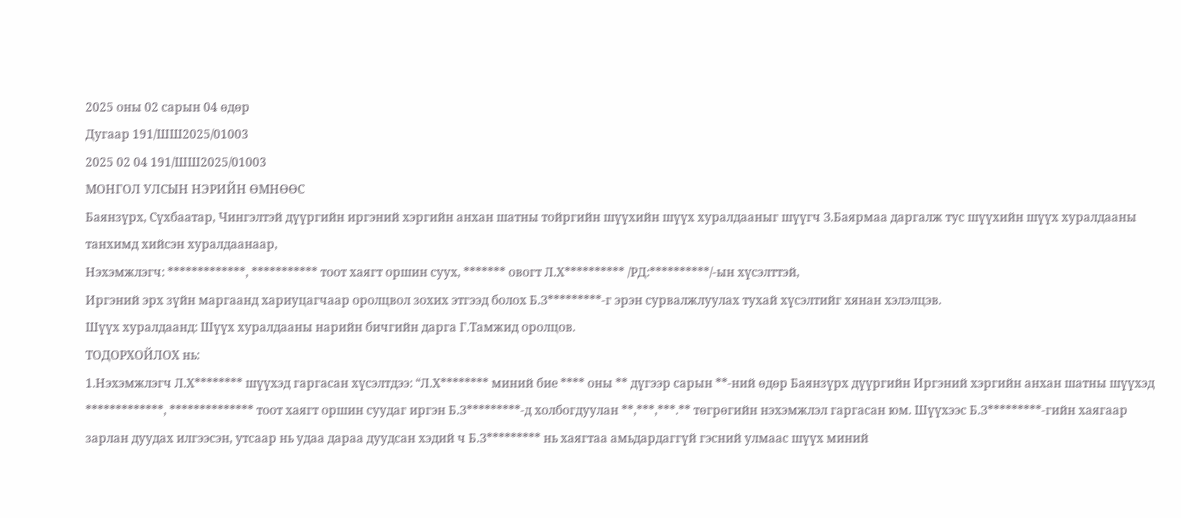2025 оны 02 сарын 04 өдөр
Дугаар 191/ШШ2025/01003
2025 02 04 191/ШШ2025/01003
МОНГОЛ УЛСЫН НЭРИЙН ӨМНӨӨС
Баянзүрх, Сүхбаатар, Чингэлтэй дүүргийн иргэний хэргийн анхан шатны тойргийн шүүхийн шүүх хуралдааныг шүүгч З.Баярмаа даргалж тус шүүхийн шүүх хуралдааны танхимд хийсэн хуралдаанаар,
Нэхэмжлэгч: *************, *********** тоот хаягт оршин суух, ******* овогт Л.Х********** /РД:**********/-ын хүсэлттэй,
Иргэний эрх зүйн маргаанд хариуцагчаар оролцвол зохих этгээд болох Б.З*********-г эрэн сурвалжлуулах тухай хүсэлтийг хянан хэлэлцэв.
Шүүх хуралдаанд: Шүүх хуралдааны нарийн бичгийн дарга Г.Тамжид оролцов.
ТОДОРХОЙЛОХ нь:
1.Нэхэмжлэгч Л.Х******** шүүхэд гаргасан хүсэлтдээ: “Л.Х******** миний бие **** оны ** дүгээр сарын **-ний өдөр Баянзүрх дүүргийн Иргэний хэргийн анхан шатны шүүхэд *************, ************** тоот хаягт оршин суудаг иргэн Б.З*********-д холбогдуулан **,***,***.** төгрөгийн нэхэмжлэл гаргасан юм. Шүүхээс Б.З*********-гийн хаягаар зарлан дуудах илгээсэн, утсаар нь удаа дараа дуудсан хэдий ч Б.З********* нь хаягтаа амьдардаггүй гэсний улмаас шүүх миний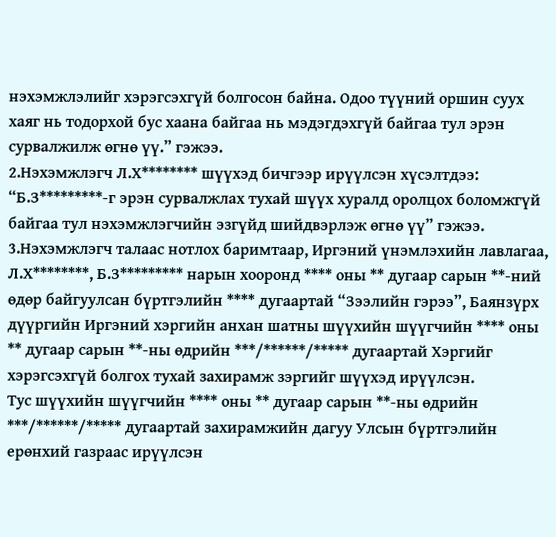нэхэмжлэлийг хэрэгсэхгүй болгосон байна. Одоо түүний оршин суух хаяг нь тодорхой бус хаана байгаа нь мэдэгдэхгүй байгаа тул эрэн сурвалжилж өгнө үү.” гэжээ.
2.Нэхэмжлэгч Л.Х******** шүүхэд бичгээр ирүүлсэн хүсэлтдээ:
“Б.З*********-г эрэн сурвалжлах тухай шүүх хуралд оролцох боломжгүй байгаа тул нэхэмжлэгчийн эзгүйд шийдвэрлэж өгнө үү” гэжээ.
3.Нэхэмжлэгч талаас нотлох баримтаар, Иргэний үнэмлэхийн лавлагаа, Л.Х********, Б.З********* нарын хооронд **** оны ** дугаар сарын **-ний өдөр байгуулсан бүртгэлийн **** дугаартай “Зээлийн гэрээ”, Баянзүрх дүүргийн Иргэний хэргийн анхан шатны шүүхийн шүүгчийн **** оны ** дугаар сарын **-ны өдрийн ***/******/***** дугаартай Хэргийг хэрэгсэхгүй болгох тухай захирамж зэргийг шүүхэд ирүүлсэн.
Тус шүүхийн шүүгчийн **** оны ** дугаар сарын **-ны өдрийн ***/******/***** дугаартай захирамжийн дагуу Улсын бүртгэлийн ерөнхий газраас ирүүлсэн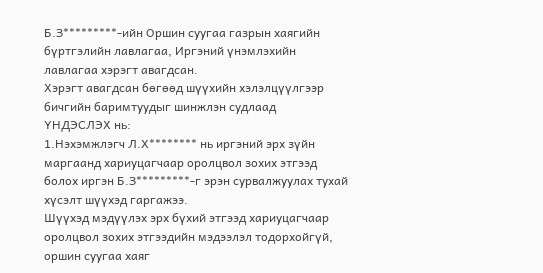Б.З*********-ийн Оршин суугаа газрын хаягийн бүртгэлийн лавлагаа, Иргэний үнэмлэхийн лавлагаа хэрэгт авагдсан.
Хэрэгт авагдсан бөгөөд шүүхийн хэлэлцүүлгээр бичгийн баримтуудыг шинжлэн судлаад
ҮНДЭСЛЭХ нь:
1.Нэхэмжлэгч Л.Х******** нь иргэний эрх зүйн маргаанд хариуцагчаар оролцвол зохих этгээд болох иргэн Б.З*********-г эрэн сурвалжуулах тухай хүсэлт шүүхэд гаргажээ.
Шүүхэд мэдүүлэх эрх бүхий этгээд хариуцагчаар оролцвол зохих этгээдийн мэдээлэл тодорхойгүй, оршин суугаа хаяг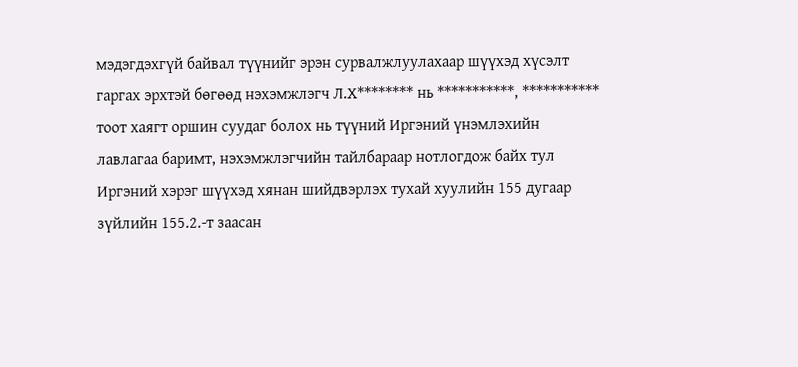мэдэгдэхгүй байвал түүнийг эрэн сурвалжлуулахаар шүүхэд хүсэлт гаргах эрхтэй бөгөөд нэхэмжлэгч Л.Х******** нь ***********, *********** тоот хаягт оршин суудаг болох нь түүний Иргэний үнэмлэхийн лавлагаа баримт, нэхэмжлэгчийн тайлбараар нотлогдож байх тул Иргэний хэрэг шүүхэд хянан шийдвэрлэх тухай хуулийн 155 дугаар зүйлийн 155.2.-т заасан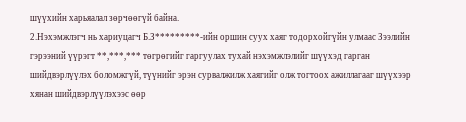шүүхийн харьяалал зөрчөөгүй байна.
2.Нэхэмжлэгч нь хариуцагч Б.З*********-ийн оршин суух хаяг тодорхойгүйн улмаас Зээлийн гэрээний үүрэгт **,***,*** төгрөгийг гаргуулах тухай нэхэмжлэлийг шүүхэд гарган шийдвэрлүүлэх боломжгүй, түүнийг эрэн сурвалжилж хаягийг олж тогтоох ажиллагааг шүүхээр хянан шийдвэрлүүлэхээс өөр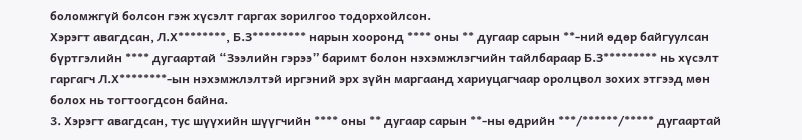боломжгүй болсон гэж хүсэлт гаргах зорилгоо тодорхойлсон.
Хэрэгт авагдсан, Л.Х********, Б.З********* нарын хооронд **** оны ** дугаар сарын **-ний өдөр байгуулсан бүртгэлийн **** дугаартай “Зээлийн гэрээ” баримт болон нэхэмжлэгчийн тайлбараар Б.З********* нь хүсэлт гаргагч Л.Х********-ын нэхэмжлэлтэй иргэний эрх зүйн маргаанд хариуцагчаар оролцвол зохих этгээд мөн болох нь тогтоогдсон байна.
3. Хэрэгт авагдсан, тус шүүхийн шүүгчийн **** оны ** дугаар сарын **-ны өдрийн ***/******/***** дугаартай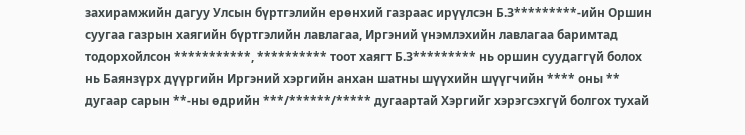захирамжийн дагуу Улсын бүртгэлийн ерөнхий газраас ирүүлсэн Б.З*********-ийн Оршин суугаа газрын хаягийн бүртгэлийн лавлагаа, Иргэний үнэмлэхийн лавлагаа баримтад тодорхойлсон ***********, ********** тоот хаягт Б.З********* нь оршин суудаггүй болох нь Баянзүрх дүүргийн Иргэний хэргийн анхан шатны шүүхийн шүүгчийн **** оны ** дугаар сарын **-ны өдрийн ***/******/***** дугаартай Хэргийг хэрэгсэхгүй болгох тухай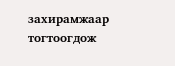захирамжаар тогтоогдож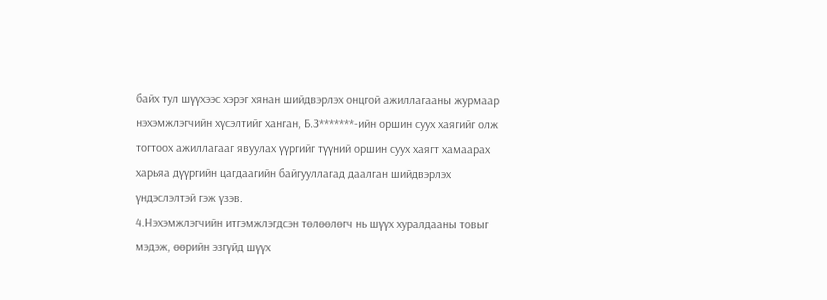байх тул шүүхээс хэрэг хянан шийдвэрлэх онцгой ажиллагааны журмаар нэхэмжлэгчийн хүсэлтийг ханган, Б.З*******-ийн оршин суух хаягийг олж тогтоох ажиллагааг явуулах үүргийг түүний оршин суух хаягт хамаарах харьяа дүүргийн цагдаагийн байгууллагад даалган шийдвэрлэх үндэслэлтэй гэж үзэв.
4.Нэхэмжлэгчийн итгэмжлэгдсэн төлөөлөгч нь шүүх хуралдааны товыг мэдэж, өөрийн эзгүйд шүүх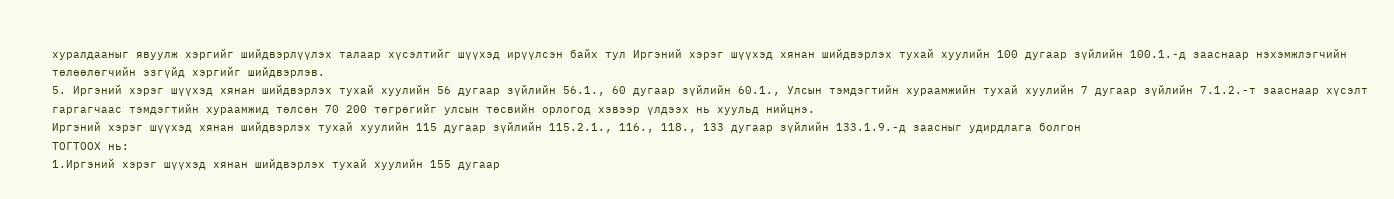хуралдааныг явуулж хэргийг шийдвэрлүүлэх талаар хүсэлтийг шүүхэд ирүүлсэн байх тул Иргэний хэрэг шүүхэд хянан шийдвэрлэх тухай хуулийн 100 дугаар зүйлийн 100.1.-д зааснаар нэхэмжлэгчийн төлөөлөгчийн эзгүйд хэргийг шийдвэрлэв.
5. Иргэний хэрэг шүүхэд хянан шийдвэрлэх тухай хуулийн 56 дугаар зүйлийн 56.1., 60 дугаар зүйлийн 60.1., Улсын тэмдэгтийн хураамжийн тухай хуулийн 7 дугаар зүйлийн 7.1.2.-т зааснаар хүсэлт гаргагчаас тэмдэгтийн хураамжид төлсөн 70 200 төгрөгийг улсын төсвийн орлогод хэвээр үлдээх нь хуульд нийцнэ.
Иргэний хэрэг шүүхэд хянан шийдвэрлэх тухай хуулийн 115 дугаар зүйлийн 115.2.1., 116., 118., 133 дугаар зүйлийн 133.1.9.-д заасныг удирдлага болгон
ТОГТООХ нь:
1.Иргэний хэрэг шүүхэд хянан шийдвэрлэх тухай хуулийн 155 дугаар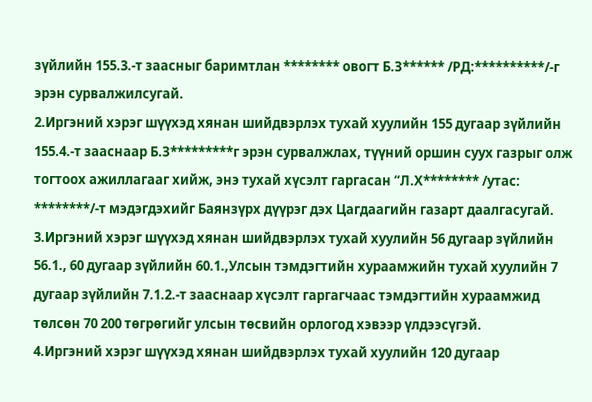зүйлийн 155.3.-т заасныг баримтлан ******** овогт Б.З****** /РД:**********/-г эрэн сурвалжилсугай.
2.Иргэний хэрэг шүүхэд хянан шийдвэрлэх тухай хуулийн 155 дугаар зүйлийн 155.4.-т зааснаар Б.З*********г эрэн сурвалжлах, түүний оршин суух газрыг олж тогтоох ажиллагааг хийж, энэ тухай хүсэлт гаргасан “Л.Х******** /утас: ********/-т мэдэгдэхийг Баянзүрх дүүрэг дэх Цагдаагийн газарт даалгасугай.
3.Иргэний хэрэг шүүхэд хянан шийдвэрлэх тухай хуулийн 56 дугаар зүйлийн 56.1., 60 дугаар зүйлийн 60.1.,Улсын тэмдэгтийн хураамжийн тухай хуулийн 7 дугаар зүйлийн 7.1.2.-т зааснаар хүсэлт гаргагчаас тэмдэгтийн хураамжид төлсөн 70 200 төгрөгийг улсын төсвийн орлогод хэвээр үлдээсүгэй.
4.Иргэний хэрэг шүүхэд хянан шийдвэрлэх тухай хуулийн 120 дугаар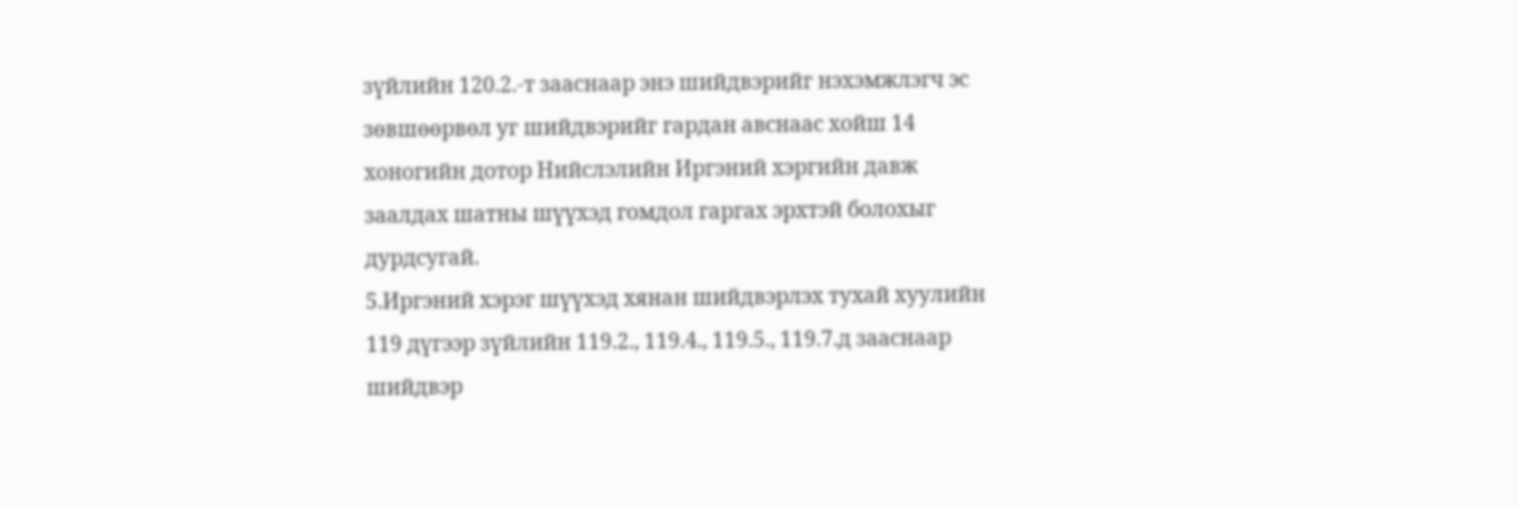зүйлийн 120.2.-т зааснаар энэ шийдвэрийг нэхэмжлэгч эс зөвшөөрвөл уг шийдвэрийг гардан авснаас хойш 14 хоногийн дотор Нийслэлийн Иргэний хэргийн давж заалдах шатны шүүхэд гомдол гаргах эрхтэй болохыг дурдсугай.
5.Иргэний хэрэг шүүхэд хянан шийдвэрлэх тухай хуулийн 119 дүгээр зүйлийн 119.2., 119.4., 119.5., 119.7.д зааснаар шийдвэр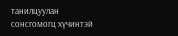танилцуулан сонсгомогц хүчинтэй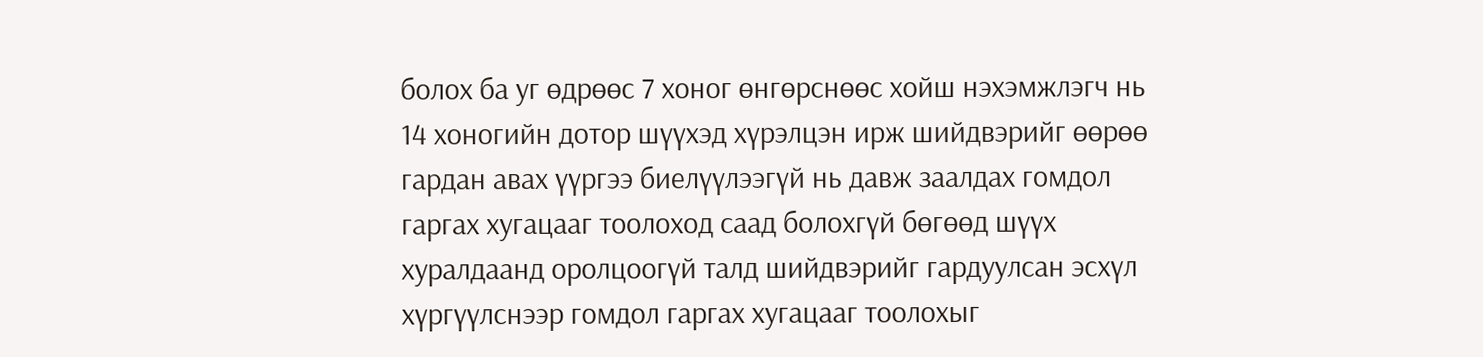болох ба уг өдрөөс 7 хоног өнгөрснөөс хойш нэхэмжлэгч нь 14 хоногийн дотор шүүхэд хүрэлцэн ирж шийдвэрийг өөрөө гардан авах үүргээ биелүүлээгүй нь давж заалдах гомдол гаргах хугацааг тоолоход саад болохгүй бөгөөд шүүх хуралдаанд оролцоогүй талд шийдвэрийг гардуулсан эсхүл хүргүүлснээр гомдол гаргах хугацааг тоолохыг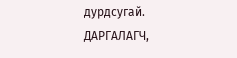дурдсугай.
ДАРГАЛАГЧ,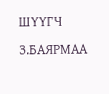ШҮҮГЧ З.БАЯРМАА